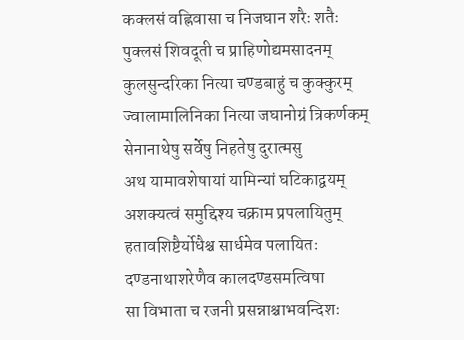कक्लसं वह्निवासा च निजघान शरैः शतैः
पुक्लसं शिवदूती च प्राहिणोद्यमसादनम्
कुलसुन्दरिका नित्या चण्डबाहुं च कुक्कुरम्
ज्वालामालिनिका नित्या जघानोग्रं त्रिकर्णकम्
सेनानाथेषु सर्वेषु निहतेषु दुरात्मसु
अथ यामावशेषायां यामिन्यां घटिकाद्वयम्
अशक्यत्वं समुद्दिश्य चक्राम प्रपलायितुम्
हतावशिष्टैर्योधैश्च सार्धमेव पलायितः
दण्डनाथाशरेणैव कालदण्डसमत्विषा
सा विभाता च रजनी प्रसन्नाश्चाभवन्दिशः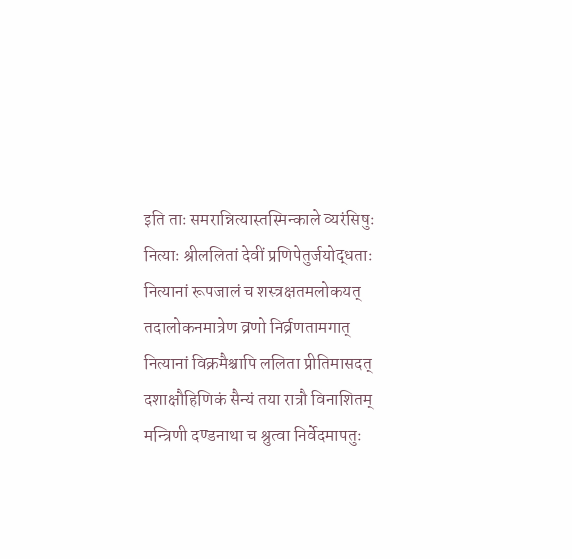इति ताः समरान्नित्यास्तस्मिन्काले व्यरंसिषुः
नित्याः श्रीललितां देवीं प्रणिपेतुर्जयोद्धताः
नित्यानां रूपजालं च शस्त्रक्षतमलोकयत्
तदालोकनमात्रेण व्रणो निर्व्रणतामगात्
नित्यानां विक्रमैश्चापि ललिता प्रीतिमासदत्
दशाक्षौहिणिकं सैन्यं तया रात्रौ विनाशितम्
मन्त्रिणी दण्डनाथा च श्रुत्वा निर्वेदमापतुः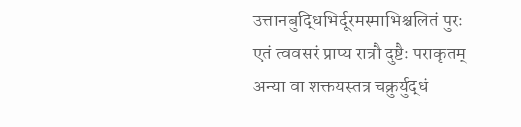उत्तानबुद्धिभिर्दूरमस्माभिश्चलितं पुरः
एतं त्ववसरं प्राप्य रात्रौ दुष्टैः पराकृतम्
अन्या वा शक्तयस्तत्र चक्रुर्युद्धं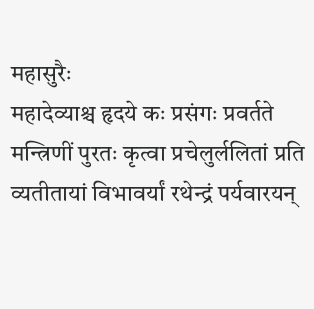महासुरैः
महादेव्याश्च हृदये कः प्रसंगः प्रवर्तते
मन्त्रिणीं पुरतः कृत्वा प्रचेलुर्ललितां प्रति
व्यतीतायां विभावर्यां रथेन्द्रं पर्यवारयन्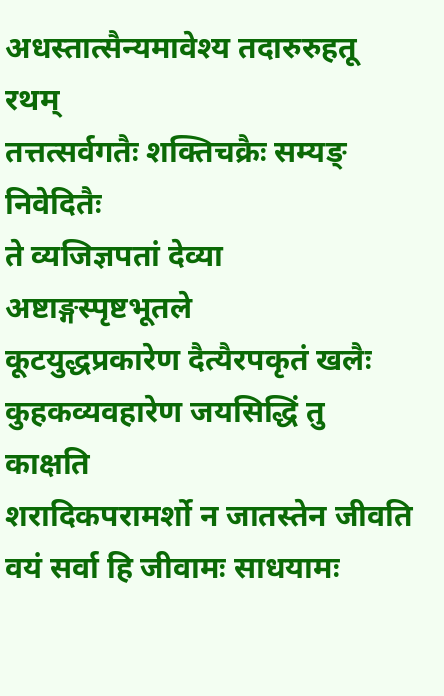अधस्तात्सैन्यमावेश्य तदारुरुहतू रथम्
तत्तत्सर्वगतैः शक्तिचक्रैः सम्यङ् निवेदितैः
ते व्यजिज्ञपतां देव्या अष्टाङ्गस्पृष्टभूतले
कूटयुद्धप्रकारेण दैत्यैरपकृतं खलैः
कुहकव्यवहारेण जयसिद्धिं तु काक्षति
शरादिकपरामर्शो न जातस्तेन जीवति
वयं सर्वा हि जीवामः साधयामः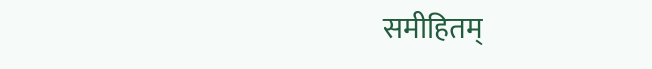समीहितम्